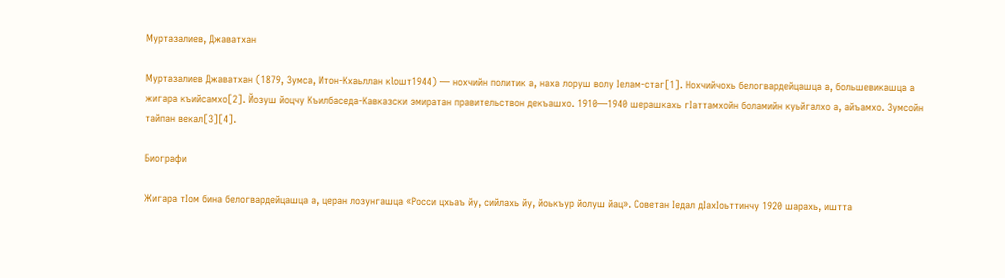Муртазалиев, Джаватхан

Муртазалиев Джаватхан (1879, Зумса, Итон-Кхаьллан кӏошт1944) — нохчийн политик а, наха лоруш волу Ӏелам-стаг[1]. Нохчийчохь белогвардейцашца а, большевикашца а жигара къийсамхо[2]. Йозуш йоцчу Къилбаседа-Кавказски эмиратан правительствон декъашхо. 1910—1940 шерашкахь гӀаттамхойн боламийн куьйгалхо а, айъамхо. Зумсойн тайпан векал[3][4].

Биографи

Жигара тӀом бина белогвардейцашца а, церан лозунгашца «Росси цхьаъ йу, сийлахь йу, йоькъур йолуш йац». Советан Ӏедал дӀахӀоьттинчу 1920 шарахь, иштта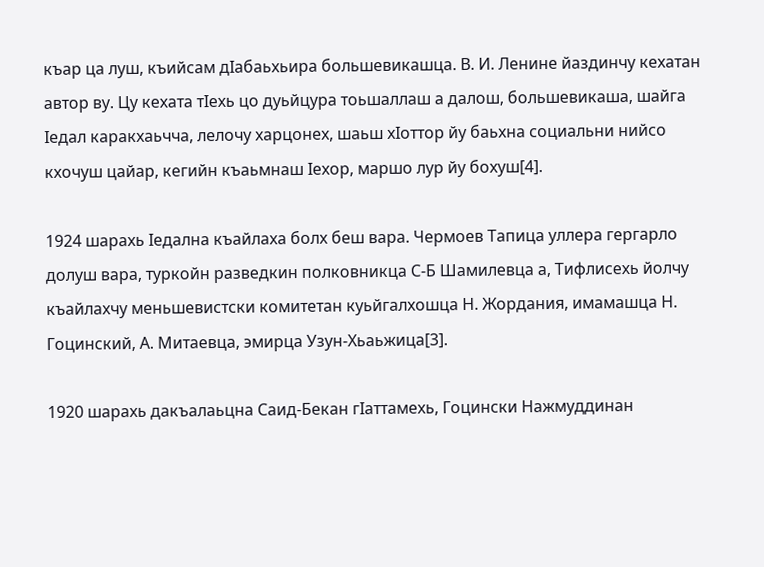къар ца луш, къийсам дӀабаьхьира большевикашца. В. И. Ленине йаздинчу кехатан автор ву. Цу кехата тӀехь цо дуьйцура тоьшаллаш а далош, большевикаша, шайга Ӏедал каракхаьчча, лелочу харцонех, шаьш хӀоттор йу баьхна социальни нийсо кхочуш цайар, кегийн къаьмнаш Ӏехор, маршо лур йу бохуш[4].

1924 шарахь Ӏедална къайлаха болх беш вара. Чермоев Тапица уллера гергарло долуш вара, туркойн разведкин полковникца С-Б Шамилевца а, Тифлисехь йолчу къайлахчу меньшевистски комитетан куьйгалхошца Н. Жордания, имамашца Н. Гоцинский, А. Митаевца, эмирца Узун-Хьаьжица[3].

1920 шарахь дакъалаьцна Саид-Бекан гӀаттамехь, Гоцински Нажмуддинан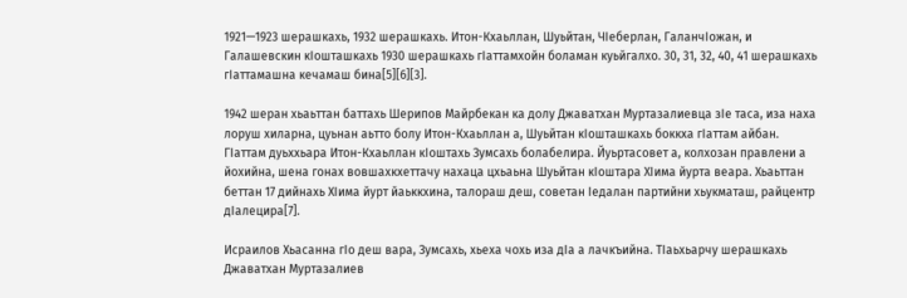1921—1923 шерашкахь, 1932 шерашкахь. Итон-Кхаьллан, Шуьйтан, ЧӀеберлан, ГаланчӀожан, и Галашевскин кӀошташкахь 1930 шерашкахь гӀаттамхойн боламан куьйгалхо. 30, 31, 32, 40, 41 шерашкахь гӀаттамашна кечамаш бина[5][6][3].

1942 шеран хьаьттан баттахь Шерипов Майрбекан ка долу Джаватхан Муртазалиевца зӀе таса, иза наха лоруш хиларна, цуьнан аьтто болу Итон-Кхаьллан а, Шуьйтан кӀошташкахь боккха гӀаттам айбан. ГӀаттам дуьххьара Итон-Кхаьллан кӀоштахь Зумсахь болабелира. Йуьртасовет а, колхозан правлени а йохийна, шена гонах вовшахкхеттачу нахаца цхьаьна Шуьйтан кӀоштара ХӀима йурта веара. Хьаьттан беттан 17 дийнахь ХӀима йурт йаьккхина, талораш деш, советан Ӏедалан партийни хьукматаш, райцентр дӀалецира[7].

Исраилов Хьасанна гӀо деш вара, Зумсахь, хьеха чохь иза дӀа а лачкъийна. ТӀаьхьарчу шерашкахь Джаватхан Муртазалиев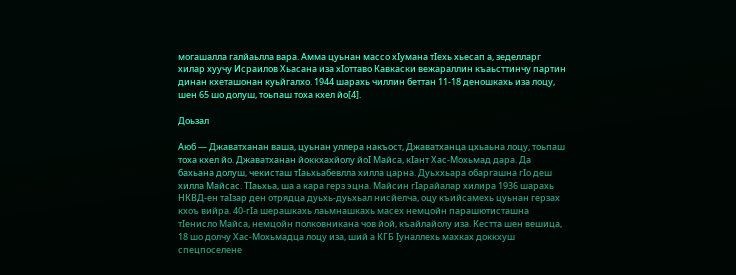могашалла галйаьлла вара. Амма цуьнан массо хӀумана тӀехь хьесап а, зеделларг хилар хуучу Исраилов Хьасана иза хӀоттаво Кавкаски вежараллин къаьсттинчу партин динан кхеташонан куьйгалхо. 1944 шарахь чиллин беттан 11-18 деношкахь иза лоцу, шен 65 шо долуш, тоьпаш тоха кхел йо[4].

Доьзал

Аюб — Джаватханан ваша, цуьнан уллера накъост, Джаватханца цхьаьна лоцу, тоьпаш тоха кхел йо. Джаватханан йоккхахйолу йоI Майса, кӀант Хас-Мохьмад дара. Да бахьана долуш, чекисташ тӀаьхьабевлла хилла царна. Дуьххьара обаргашна гӀо деш хилла Майсас. ТӀаьхьа, ша а кара герз эцна. Майсин гӀарайалар хилира 1936 шарахь НКВД-ен таIзар ден отрядца дуьхь-дуьхьал нисйелча, оцу къийсамехь цуьнан герзах кхоъ вийра. 40-гӀа шерашкахь лаьмнашкахь масех немцойн парашютисташна тӀенисло Майса, немцойн полковникана чов йой, къайлайолу иза. Кестта шен вешица, 18 шо долчу Хас-Мохьмадца лоцу иза, ший а КГБ Ӏуналлехь махках доккхуш спецпоселене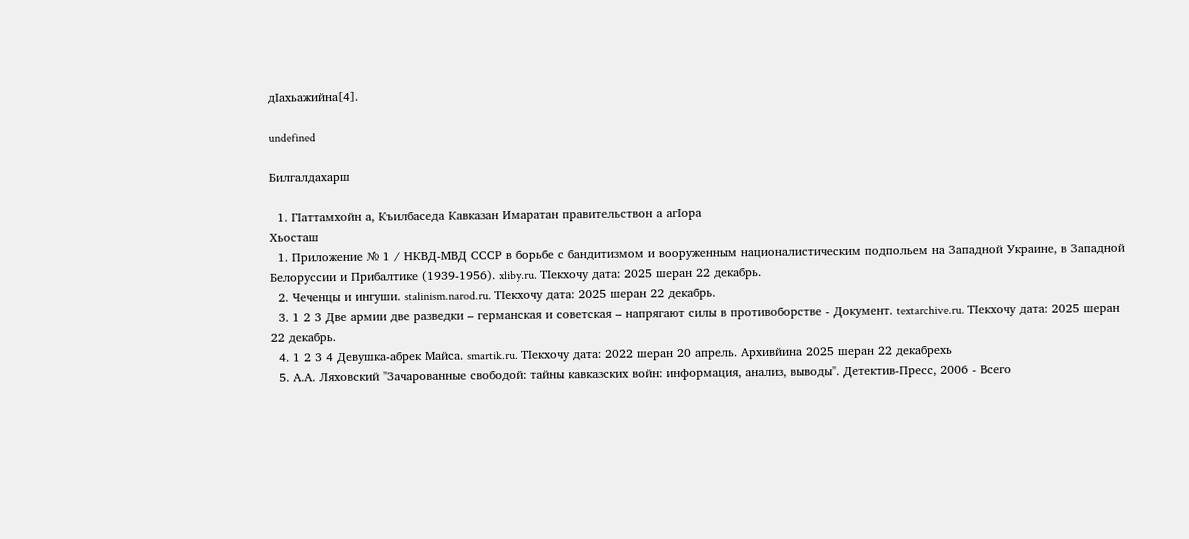дӀахьажийна[4].

undefined

Билгалдахарш

  1. ГӀаттамхойн а, Къилбаседа Кавказан Имаратан правительствон а агIора
Хьосташ
  1. Приложение № 1 / НКВД-МВД СССР в борьбе с бандитизмом и вооруженным националистическим подпольем на Западной Украине, в Западной Белоруссии и Прибалтике (1939-1956). xliby.ru. ТӀекхочу дата: 2025 шеран 22 декабрь.
  2. Чеченцы и ингуши. stalinism.narod.ru. ТӀекхочу дата: 2025 шеран 22 декабрь.
  3. 1 2 3 Две армии две разведки – германская и советская – напрягают силы в противоборстве - Документ. textarchive.ru. ТӀекхочу дата: 2025 шеран 22 декабрь.
  4. 1 2 3 4 Девушка-абрек Майса. smartik.ru. ТӀекхочу дата: 2022 шеран 20 апрель. Архивйина 2025 шеран 22 декабрехь
  5. А.А. Ляховский "Зачарованные свободой: тайны кавказских войн: информация, анализ, выводы". Детектив-Пресс, 2006 - Всего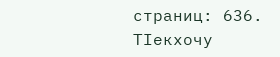страниц: 636. ТӀекхочу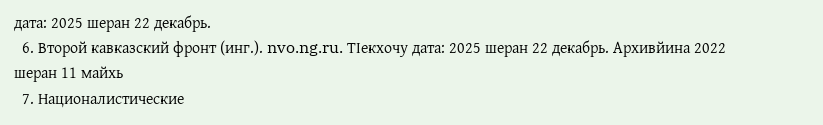дата: 2025 шеран 22 декабрь.
  6. Второй кавказский фронт (инг.). nvo.ng.ru. ТӀекхочу дата: 2025 шеран 22 декабрь. Архивйина 2022 шеран 11 майхь
  7. Националистические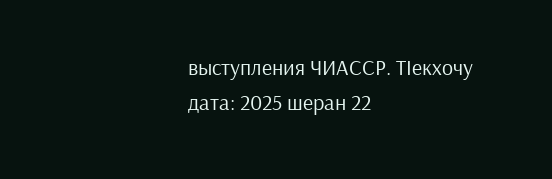выступления ЧИАССР. ТӀекхочу дата: 2025 шеран 22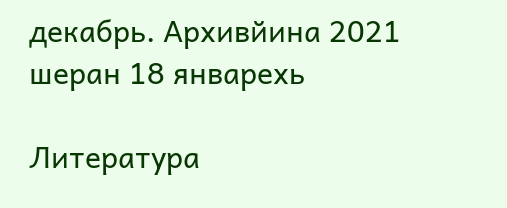декабрь. Архивйина 2021 шеран 18 январехь

Литература